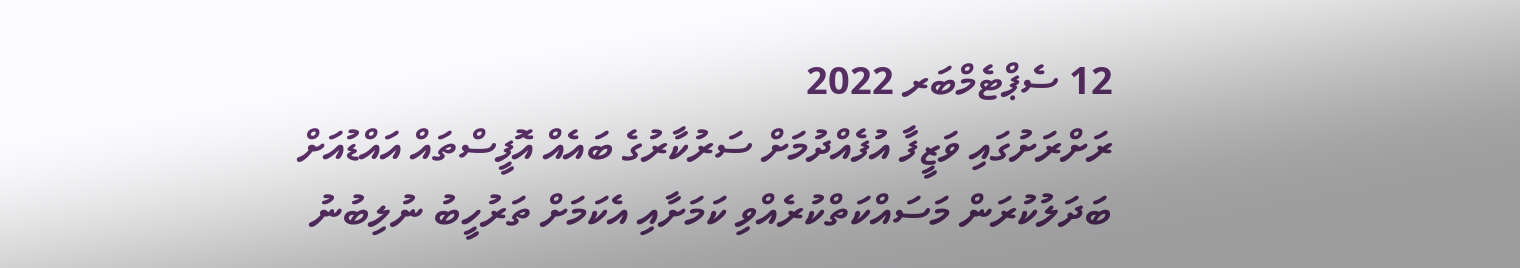12 ސެޕްޓެމްބަރ 2022
ރަށްރަށުގައި ވަޒީފާ އުފެއްދުމަށް ސަރުކާރުގެ ބައެއް އޮފީސްތައް އައްޑުއަށް ބަދަލުކުރަން މަސައްކަތްކުރެއްވި ކަމަށާއި އެކަމަށް ތަރުހީބު ނުލިބުނު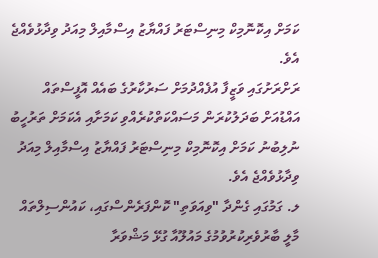ކަމަށް އިކޮނޮމިކް މިނިސްޓަރު ފައްޔާޒު އިސްމާއިލް މިއަދު ވިދާޅުވެއްޖެ އެވެ.
ރަށްރަށުގައި ވަޒީފާ އުފެއްދުމަށް ސަރުކާރުގެ ބައެއް އޮފީސްތައް އައްޑުއަށް ބަދަލުކުރަން މަސައްކަތްކުރެއްވި ކަމަށާއި އެކަމަށް ތަރުހީބު ނުލިބުނު ކަމަށް އިކޮނޮމިކް މިނިސްޓަރު ފައްޔާޒު އިސްމާއިލް މިއަދު ވިދާޅުވެއްޖެ އެވެ.
ލ. ގަމުގައި ގެންދާ "ވިއަވަތި" ކޮންފަރެންސްގައި، ކައުންސިލްތައް މާލީ ބާރުވެރިކުރުވުމުގެ މައުލޫއާ ގުޅޭ މަޝްވަރާ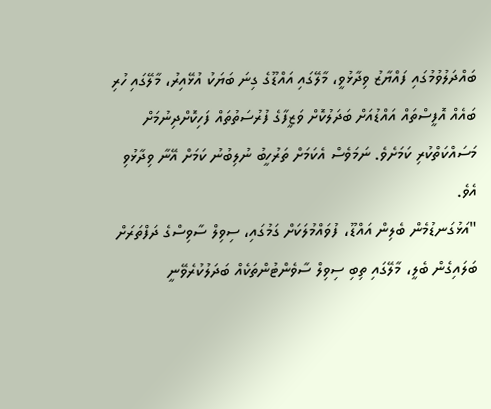ބައްދަލުވުމުގައި ފައްޔާޒު ވިދާޅުވީ، މާލޭގައި އައްޑޫގެ ގިނަ ބަޔަކު އުޅޭއިރު، މާލޭގައި ހުރި ބައެއް އޮފީސްތައް އައްޑުއަށް ބަދަލުކޮށް ވަޒީފާގެ ފުރުސަތުތައް ފަހިކޮށްދިނުމަށް މަސައްކަތްކުރި ކަމަށެވެ. ނަމަވެސް އެކަމަށް ތަރުހީބު ނުލިބުނު ކަމަށް އޭނާ ވިދާޅުވި އެވެ.
"އަޅުގަނޑުމެން ބެލިން އައްޑޫ، ފުވައްމުލަކަށް ގަމުގައި، ސިވިލް ސާވިސްގެ ދަފްތަރަށް ބަލައިގެން ބެލީ، މާލޭގައި ތިބި ސިވިލް ސާވެންޓުންތަކެއް ބަދަލުކުރެވޭނީ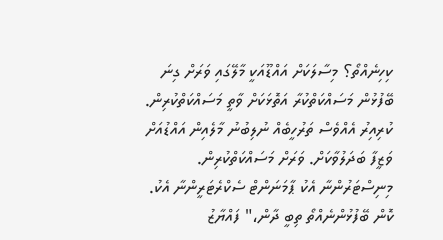ކިހިނެއްތޯ؟ މިސާލަކަށް އައްޑޫއަކީ މާލޭގައި ވަރަށް ގިނަ ބޭފުޅުން މަސައްކަތްކުރާ އަތޮޅަކަށް ވާތީ މަސައްކަތްކުރިން. ކުރިއިރު އެއްވެސް ތަރުހީބެއް ނުލިބުނު މާލެއިން އައްޑުއަށް ވަޒީފާ ބަދަލުވާކަށް. ވަރަށް މަސައްކަތްކުރިން. މިނިސްޓަރުންނާ އެކު ޕާމަނަންޓް ސެކްރެޓަރީންނާ އެކު. ކޮން ބޭފުޅުންނެއްތޯ ތިބީ ދާން،" ފައްޔާޒު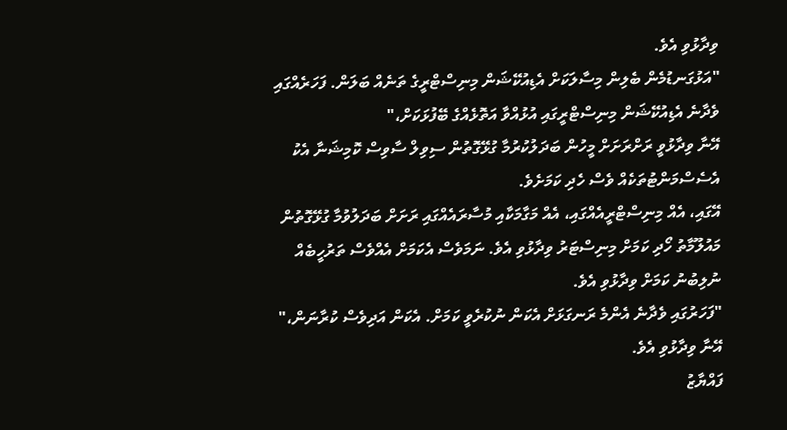ވިދާޅުވި އެވެ.
"އަޅުގަނޑުމެން ބެލިން މިސާލަކަށް އެޑިއުކޭޝަން މިނިސްޓްރީގެ ތަނެއް ބަލަން. ފަހަރެއްގައި ވެދާނެ އެޑިއުކޭޝަން މިނިސްޓްރީގައި އުޅުއްވާ އަތޮޅެއްގެ ބޭފުޅަކަށް،"
އޭނާ ވިދާޅުވީ ރަށްރަށަށް މީހުން ބަދަލުކުރުމާ ގުޅޭގޮތުން ސިވިލް ސާވިސް ކޮމިޝަނާ އެކު އެސެސްމަންޓުތަކެއް ވެސް ހެދި ކަމަށެވެ.
އޭގައި، އެއް މިނިސްޓްރީއެއްގައި، އެއް މަގާމަކާއި މުސާރައެއްގައި ރަށަށް ބަދަލުވުމާ ގުޅޭގޮތުން މައުލޫމާތު ހޯދި ކަމަށް މިނިސްޓަރު ވިދާޅުވި އެވެ. ނަމަވެސް އެކަމަށް އެއްވެސް ތަރުހީބެއް ނުލިބުނު ކަމަށް ވިދާޅުވި އެވެ.
"ފަހަރުގައި ވެދާނެ އެންމެ ރަނގަޅަށް އެކަން ނުކުރެވީ ކަމަށް. އެކަން އަދިވެސް ކުރާނަން،" އޭނާ ވިދާޅުވި އެވެ.
ފައްޔާޒު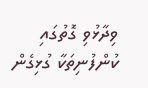ވިދާޅުވި ގޮތުގައި ކުންފުނިތަކާ ގުޅިގެން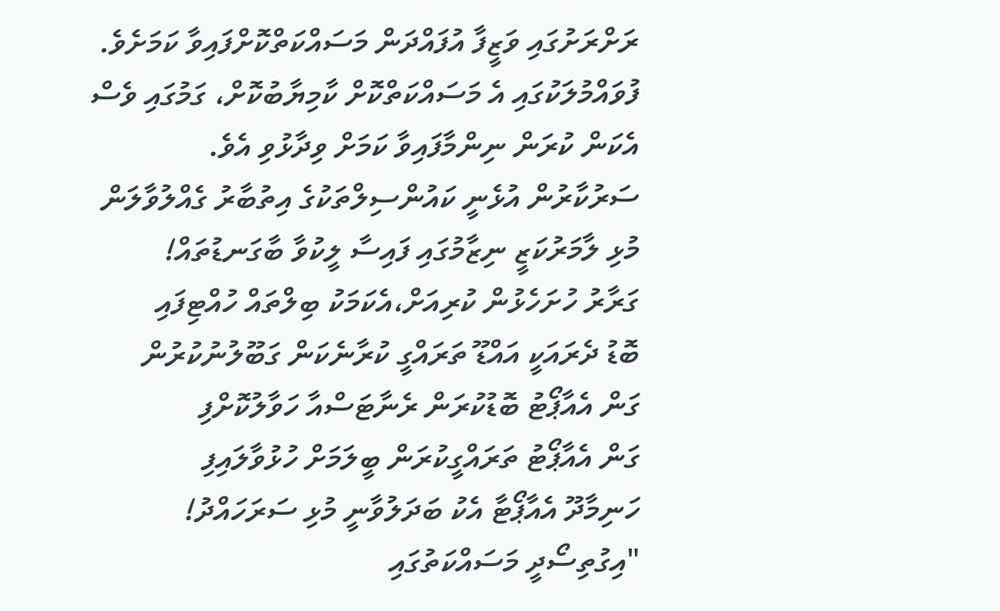ރަށްރަށުގައި ވަޒީފާ އުފައްދަން މަސައްކަތްކޮށްފައިވާ ކަމަށެވެ. ފުވައްމުލަކުގައި އެ މަސައްކަތްކޮށް ކާމިޔާބުކޮށް، ގަމުގައި ވެސް އެކަން ކުރަން ނިންމާފައިވާ ކަމަށް ވިދާޅުވި އެވެ.
ސަރުކާރުން އުޅެނީ ކައުންސިލްތަކުގެ އިތުބާރު ގެއްލުވާލަން
މުޅި ލާމަރުކަޒީ ނިޒާމުގައި ފައިސާ ލީކުވާ ބާގަނޑުތައް!
ގަރާރު ހުށަހެޅުން ކުރިއަށް،އެކަމަކު ބިލްތައް ހުއްޓިފައި
ބޮޑު ދެރައަކީ އައްޑޫ ތަރައްގީ ކުރާނެކަން ގަބޫލުނުކުރުން
ގަން އެއާޕޯޓު ބޮޑުކުރަން ރެނާޓަސްއާ ހަވާލުކޮށްފި
ގަން އެއާޕޯޓު ތަރައްގީކުރަން ބީލަމަށް ހުޅުވާލައިފި
ހަނިމާދޫ އެއާޕޯޓާ އެކު ބަދަލުވާނީ މުޅި ސަރަހައްދު!
"އިގުތިސޯދީ މަސައްކަތުގައި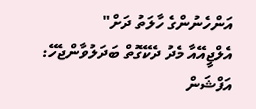އަންހެނުންގެ ހާލަތު ދަށް"
އެލްޖީއޭއާ މެދު ދެކޭގޮތް ބަދަލުވާންޖެހޭ: އަފްޝަން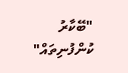"ބޭކާރު ކުންފުނިތައް"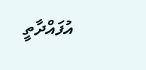އުފައްދާތީ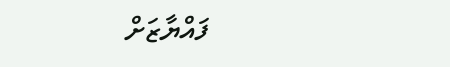ފައްޔާޒަށް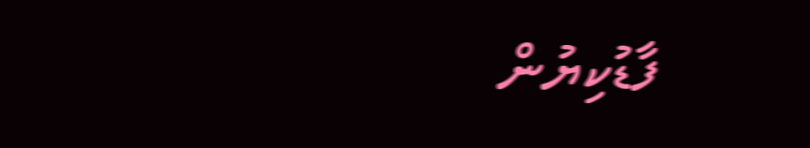ފާޑުކިޔުން